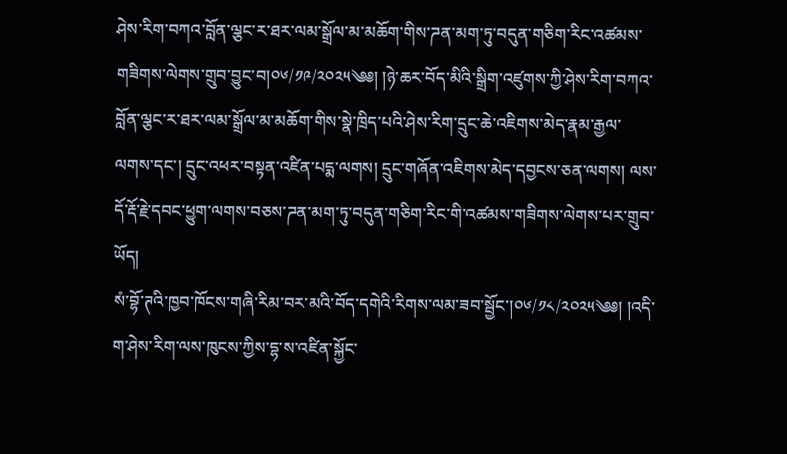ཤེས་རིག་བཀའ་བློན་ལྕང་ར་ཐར་ལམ་སྒྲོལ་མ་མཆོག་གིས་ཌན་མག་ཏུ་བདུན་གཅིག་རིང་འཚམས་གཟིགས་ལེགས་གྲུབ་བྱུང་བ།༠༦/༡༩/༢༠༢༥༄༅། །ཉེ་ཆར་བོད་མིའི་སྒྲིག་འཛུགས་ཀྱི་ཤེས་རིག་བཀའ་བློན་ལྕང་ར་ཐར་ལམ་སྒྲོལ་མ་མཆོག་གིས་སྣེ་ཁྲིད་པའི་ཤེས་རིག་དྲུང་ཆེ་འཇིགས་མེད་རྣམ་རྒྱལ་ལགས་དང་། དྲུང་འཕར་བསྟན་འཛིན་པདྨ་ལགས། དྲུང་གཞོན་འཇིགས་མེད་དབྱངས་ཅན་ལགས། ལས་དོ་རྡོ་རྗེ་དབང་ཕྱུག་ལགས་བཅས་ཌན་མག་ཏུ་བདུན་གཅིག་རིང་གི་འཚམས་གཟིགས་ལེགས་པར་གྲུབ་ཡོད།
སཾ་བྷོ་ཊའི་ཁྱབ་ཁོངས་གཞི་རིམ་བར་མའི་བོད་དགེའི་རིགས་ལམ་ཟབ་སྦྱོང་།༠༦/༡༨/༢༠༢༥༄༅། །འདི་ག་ཤེས་རིག་ལས་ཁུངས་ཀྱིས་དྷ་ས་འཛིན་སྐྱོང་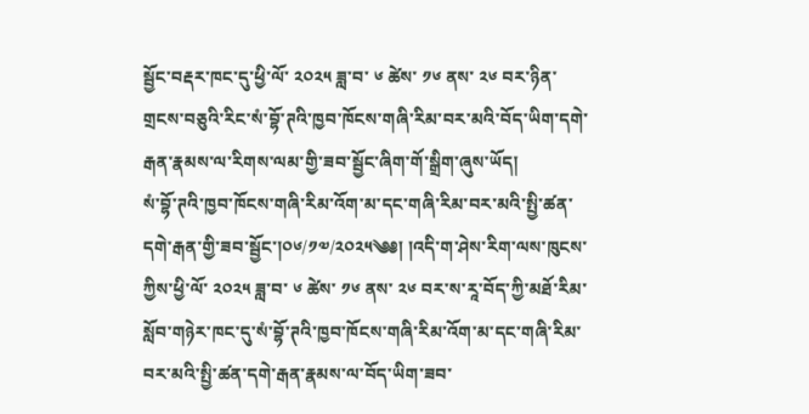སྦྱོང་བརྡར་ཁང་དུ་ཕྱི་ལོ་ ༢༠༢༥ ཟླ་བ་ ༦ ཚེས་ ༡༦ ནས་ ༢༦ བར་ཉིན་གྲངས་བཅུའི་རིང་སཾ་བྷོ་ཊའི་ཁྱབ་ཁོངས་གཞི་རིམ་བར་མའི་བོད་ཡིག་དགེ་རྒན་རྣམས་ལ་རིགས་ལམ་གྱི་ཟབ་སྦྱོང་ཞིག་གོ་སྒྲིག་ཞུས་ཡོད།
སཾ་བྷོ་ཊའི་ཁྱབ་ཁོངས་གཞི་རིམ་འོག་མ་དང་གཞི་རིམ་བར་མའི་སྤྱི་ཚན་དགེ་རྒན་གྱི་ཟབ་སྦྱོང་།༠༦/༡༧/༢༠༢༥༄༅། །འདི་ག་ཤེས་རིག་ལས་ཁུངས་ཀྱིས་ཕྱི་ལོ་ ༢༠༢༥ ཟླ་བ་ ༦ ཚེས་ ༡༦ ནས་ ༢༦ བར་ས་རཱ་བོད་ཀྱི་མཐོ་རིམ་སློབ་གཉེར་ཁང་དུ་སཾ་བྷོ་ཊའི་ཁྱབ་ཁོངས་གཞི་རིམ་འོག་མ་དང་གཞི་རིམ་བར་མའི་སྤྱི་ཚན་དགེ་རྒན་རྣམས་ལ་བོད་ཡིག་ཟབ་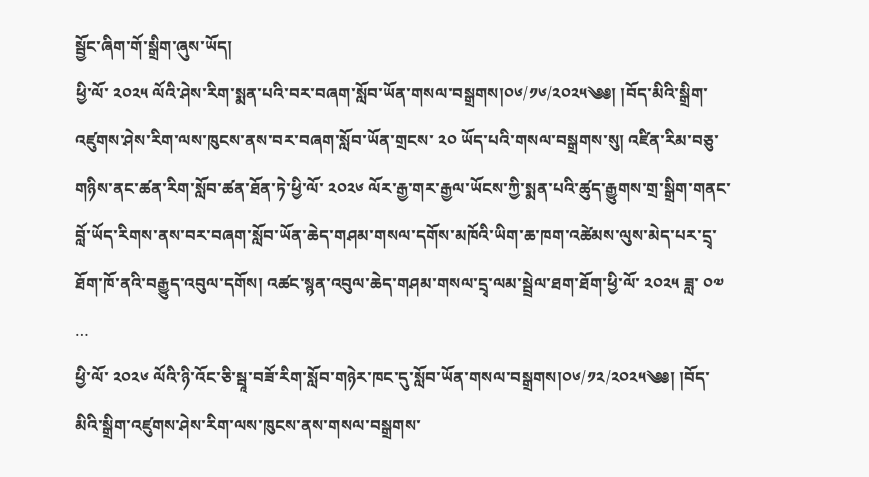སྦྱོང་ཞིག་གོ་སྒྲིག་ཞུས་ཡོད།
ཕྱི་ལོ་ ༢༠༢༥ ལོའི་ཤེས་རིག་སྨན་པའི་བར་བཞག་སློབ་ཡོན་གསལ་བསྒྲགས།༠༦/༡༦/༢༠༢༥༄༅། །བོད་མིའི་སྒྲིག་འཛུགས་ཤེས་རིག་ལས་ཁུངས་ནས་བར་བཞག་སློབ་ཡོན་གྲངས་ ༢༠ ཡོད་པའི་གསལ་བསྒྲགས་སུ། འཛིན་རིམ་བཅུ་གཉིས་ནང་ཚན་རིག་སློབ་ཚན་ཐོན་ཏེ་ཕྱི་ལོ་ ༢༠༢༦ ལོར་རྒྱ་གར་རྒྱལ་ཡོངས་ཀྱི་སྨན་པའི་ཚུད་རྒྱུགས་གྲ་སྒྲིག་གནང་བློ་ཡོད་རིགས་ནས་བར་བཞག་སློབ་ཡོན་ཆེད་གཤམ་གསལ་དགོས་མཁོའི་ཡིག་ཆ་ཁག་འཚེམས་ལུས་མེད་པར་དྲྭ་ཐོག་ཁོ་ནའི་བརྒྱུད་འབུལ་དགོས། འཚང་སྙན་འབུལ་ཆེད་གཤམ་གསལ་དྲྭ་ལམ་སྦྲེལ་ཐག་ཐོག་ཕྱི་ལོ་ ༢༠༢༥ ཟླ་ ༠༧ …
ཕྱི་ལོ་ ༢༠༢༦ ལོའི་ཉི་འོང་ཅི་སྦཱ་བཟོ་རིག་སློབ་གཉེར་ཁང་དུ་སློབ་ཡོན་གསལ་བསྒྲགས།༠༦/༡༢/༢༠༢༥༄༅། །བོད་མིའི་སྒྲིག་འཛུགས་ཤེས་རིག་ལས་ཁུངས་ནས་གསལ་བསྒྲགས་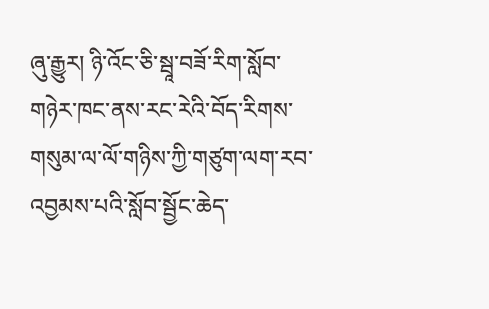ཞུ་རྒྱུར། ཉི་འོང་ཅི་སྦཱ་བཟོ་རིག་སློབ་གཉེར་ཁང་ནས་རང་རེའི་བོད་རིགས་གསུམ་ལ་ལོ་གཉིས་ཀྱི་གཙུག་ལག་རབ་འབྱམས་པའི་སློབ་སྦྱོང་ཆེད་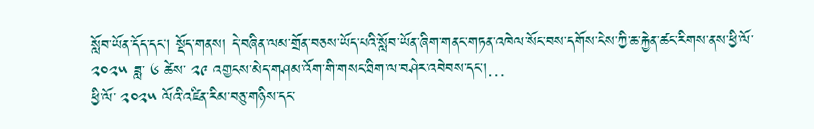སློབ་ཡོན་དོད་དང། སྡོད་གནས། དེ་བཞིན་ལམ་གྲོན་བཅས་ཡོད་པའི་སློབ་ཡོན་ཞིག་གནང་གཏན་འཁེལ་སོང་བས་དགོས་ངེས་ཀྱི་ཆ་རྐྱེན་ཚང་རིགས་ནས་ཕྱི་ལོ་ ༢༠༢༥ ཟླ་ ༦ ཚེས་ ༢༩ འགྱངས་མེད་གཤམ་འོག་གི་གསང་ཐིག་ལ་བཤེར་འབེབས་དང་།…
ཕྱི་ལོ་ ༢༠༢༥ ལོའི་འཛིན་རིམ་བཅུ་གཉིས་དང་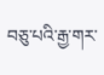བཅུ་པའི་རྒྱ་གར་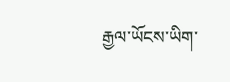རྒྱལ་ཡོངས་ཡིག་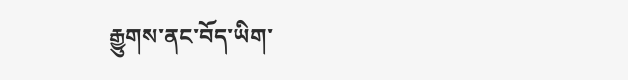རྒྱུགས་ནང་བོད་ཡིག་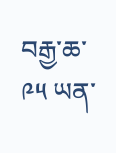བརྒྱ་ཆ་ ༩༥ ཡན་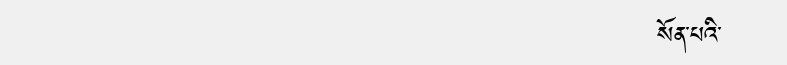སོན་པའི་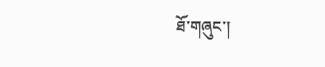ཐོ་གཞུང་།